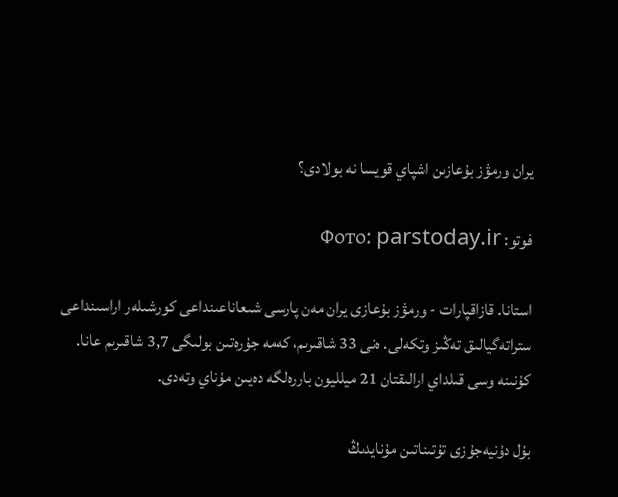يران ورمۋز بۇعازىن اشپاي قويسا نە بولادى؟

فوتو: Фото: parstoday.ir

استانا. قازاقپارات - ورمۋز بۇعازى يران مەن پارسى شىعاناعىنداعى كورشىلەر اراسىنداعى ستراتەگيالىق تەڭىز وتكەلى. ەنى 33 شاقىرىم، كەمە جۇرەتىن بولىگى 3,7 شاقىرىم عانا. كۇنىنە وسى قىلداي ارالىقتان 21 ميلليون باررەلگە دەيىن مۇناي وتەدى.

بۇل دۇنيەجۇزى تۇتىناتىن مۇنايدىڭ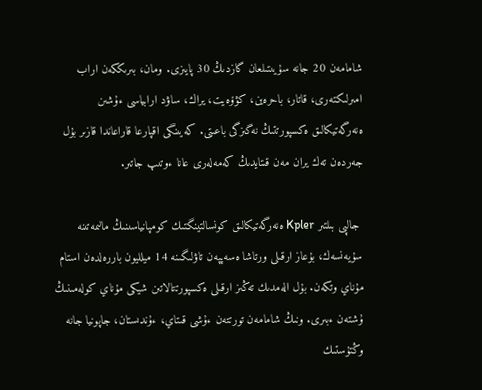شامامەن 20 جانە سۇيىتىلعان گازدىڭ 30 پايىزى. ومان، بىرىككەن اراب امىرلىكتەرى، قاتار، باحرەين، كۋۆەيت، يراك، ساۋد ارابياسى ءۇشىن ەنەرگەتيكالىق ەكسپورتتىڭ نەگىزگى باعىتى. كەيىنگى اقپارعا قاراعاندا قازىر بۇل جەردەن تەك يران مەن قىتايدىڭ كەمەلەرى عانا ءوتىپ جاتىر.

 جالپى بىلتىر Kpler ەنەرگەتيكالىق كونسالتينگتىك كومپانياسىنىڭ مالىمەتىنە سۇيەنسەك، بۇعاز ارقىلى ورتاشا ەسەپپەن تاۋلىگىنە 14 ميلليون باررەلدەن استام مۇناي وتكەن. بۇل الەمدىك تەڭىز ارقىلى ەكسپورتتالاتىن شيكى مۇناي كولەمىنىڭ ۇشتەن ءبىرى. ونىڭ شامامەن تورتتەن ءۇشى قىتاي، ءۇندىستان، جاپونيا جانە وڭتۇستىك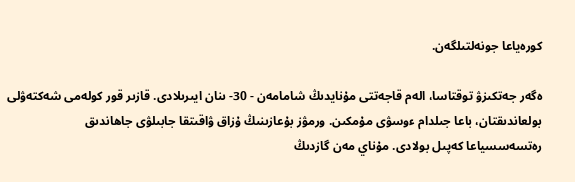كورەياعا جونەلتىلگەن.

ەگەر جەتكىزۋ توقتاسا، الەم قاجەتتى مۇنايدىڭ شامامەن - 30- ىنان ايىرىلادى. قازىر قور كولەمى شەكتەۋلى بولعاندىقتان، باعا جىلدام ءوسۋى مۇمكىن. ورمۋز بۇعازىنىڭ ۇزاق ۋاقىتقا جابىلۋى جاھاندىق رەتسەسسياعا كەپىل بولادى. مۇناي مەن گازدىڭ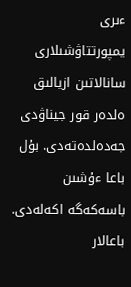ءىرى يمپورتتاۋشىلارى سانالاتىن ازيالىق ەلدەر قور جيناۋدى جەدەلدەتەدى. بۇل باعا ءۇشىن باسەكەگە اكەلەدى. باعالار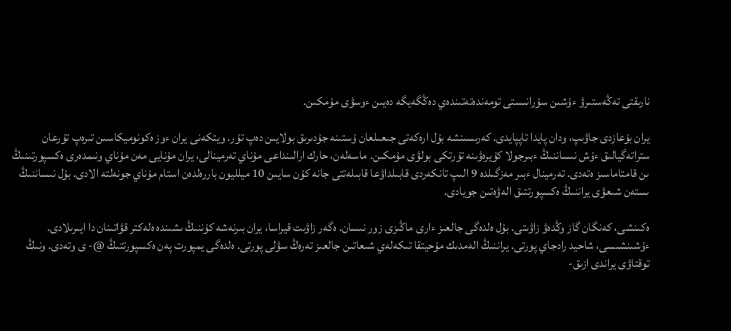نارىقتى تەڭەستىرۋ ءۇشىن سۇرانىستى تومەندەتەتىندەي دەڭگەيگە دەيىن ءوسۋى مۇمكىن.

يران بۇعازدى جاۋىپ، ودان پايدا تاپپايدى. كەرىسىنشە بۇل ارەكەتى جىعىلعان ۇستىنە جۇدىرىق بولايىن دەپ تۇر. ويتكەنى يران ءوز ەكونوميكاسىن تىرەپ تۇرعان ستراتەگيالىق ءۇش نىساننىڭ ءبىرجولا كۇيرەۋىنە تۇرتكى بولۋى مۇمكىن. ماسەلەن، حارك ارالىنداعى مۇناي تەرمينالى، يران مۇنايى مەن مۇناي ونىمدەرى ەكسپورتىنىڭ ىن قامتاماسىز ەتەدى. تەرمينال ءبىر مەزگىلدە 9 الىپ تانكەردى قابىلداۋعا قابىلەتتى جانە كۇن سايىن 10 ميلليون باررەلدەن استام مۇناي جونەلتە الادى. بۇل نىساننىڭ ىستەن شىعۋى يراننىڭ ەكسپورتتىق الەۋەتىن جويادى.

ەكىنشى، كەنگان گاز وڭدەۋ زاۋىتى. بۇل ەلدەگى جالعىز ءارى ماڭىزى زور نىسان. ەگەر زاۋىت قيراسا، يران بىرنەشە كۇننىڭ ىشىندە ەلەكتر قۋاتىنان دا ايىرىلادى. ءۇشىنشىسى، شاحيد رادجاي پورتى. يراننىڭ الەمدىك مۇحيتقا تىكەلەي شىعاتىن جالعىز تەرەڭ سۋلى پورتى. ەلدەگى يمپورت پەن ەكسپورتتىڭ @- ى وتەدى. ونىڭ توقتاۋى يراندى ازىق-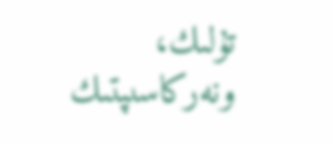تۇلىك، ونەركاسىپتىك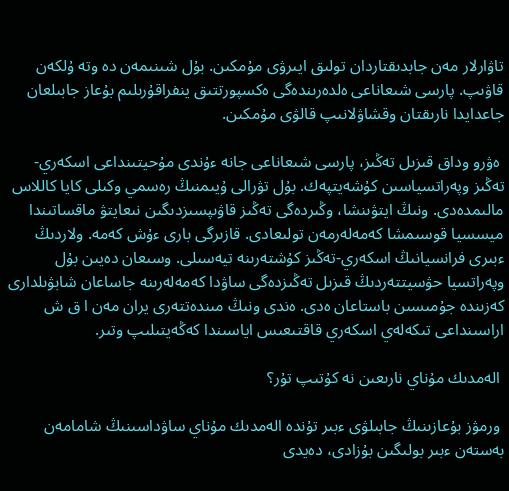تاۋارلار مەن جابدىقتاردان تولىق ايىرۋى مۇمكىن. بۇل شىنىمەن دە وتە ۇلكەن قاۋىپ. پارسى شىعاناعى ەلدەرىندەگى ەكسپورتتىق ينفراقۇرىلىم بۇعاز جابىلعان جاعدايدا نارىقتان وقشاۋلانىپ قالۋى مۇمكىن.

 ەۋرو وداق قىزىل تەڭىز، پارسى شىعاناعى جانە ءۇندى مۇحيتىنداعى اسكەري- تەڭىز وپەراتسياسىن كۇشەيتپەك. بۇل تۋرالى ۇيىمنىڭ رەسمي وكىلى كايا كاللاس مالىمدەدى. ونىڭ ايتۋىنشا، وڭىردەگى تەڭىز قاۋىپسىزدىگىن نىعايتۋ ماقساتىندا ميسسيا قوسىمشا كەمەلەرمەن تولىعادى. قازىرگى بارى ءۇش كەمە. ولاردىڭ ءبىرى فرانسيانىڭ اسكەري-تەڭىز كۇشتەرىنە تيەسىلى. وسىعان دەيىن بۇل وپەراتسيا حۋسيتتەردىڭ قىزىل تەڭىزدەگى ساۋدا كەمەلەرىنە جاساعان شابۋىلدارى كەزىندە جۇمىسىن باستاعان ەدى. ەندى ونىڭ مىندەتتەرى يران مەن ا ق ش اراسىنداعى تىكەلەي اسكەري قاقتىعىس اياسىندا كەڭەيتىلىپ وتىر.

 الەمدىك مۇناي نارىعىن نە كۇتىپ تۇر؟

 ورمۋز بۇعازىنىڭ جابىلۋى ءبىر تۇندە الەمدىك مۇناي ساۋداسىنىڭ شامامەن بەستەن ءبىر بولىگىن بۇزادى، دەيدى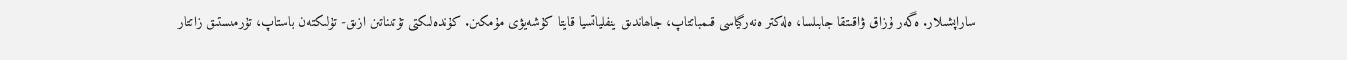ساراپشىلار. ەگەر ۇزاق ۋاقىتقا جابىلسا، ەلەكتر ەنەرگياسى قىمباتتاپ، جاھاندىق ينفلياتسيا قايتا كۇشەيۋى مۇمكىن. كۇندەلىكتى تۇتىناتىن ازىق- تۇلىكتەن باستاپ، تۇرمىستىق زاتتار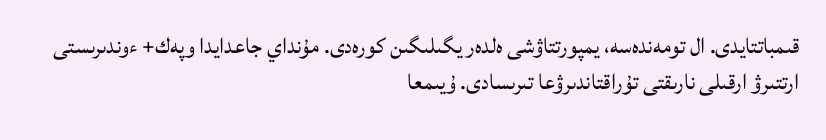قىمباتتايدى. ال تومەندەسە، يمپورتتاۋشى ەلدەر يگىلىگىن كورەدى. مۇنداي جاعدايدا وپەك+ ءوندىرىستى ارتتىرۋ ارقىلى نارىقتى تۇراقتاندىرۋعا تىرىسادى. ۇيىمعا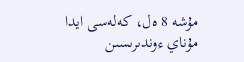مۇشە 8 ەل، كەلەسى ايدا مۇناي ءوندىرىسىن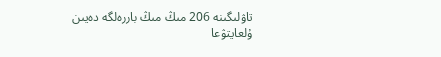تاۋلىگىنە 206 مىڭ مىڭ باررەلگە دەيىن ۇلعايتۋعا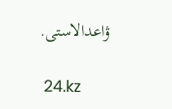ۋاعدالاستى.

 24.kz